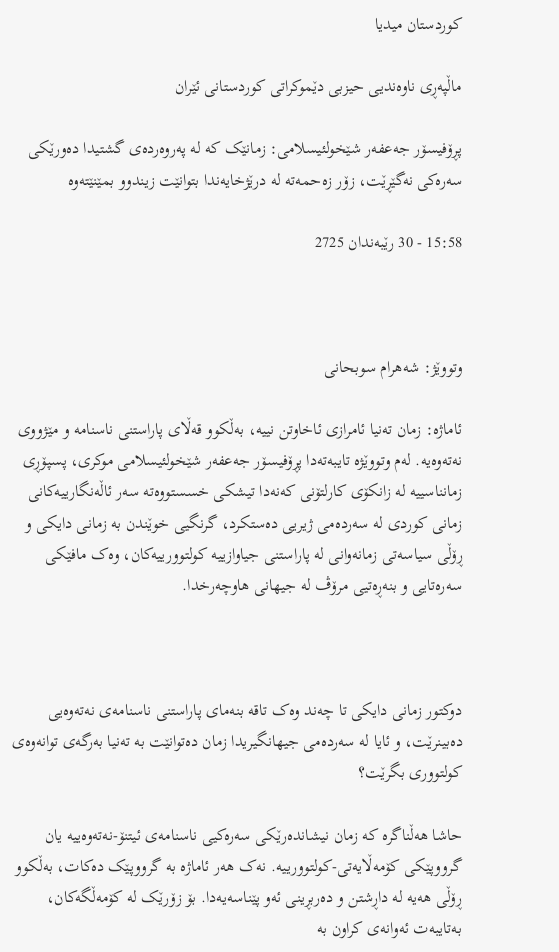کوردستان میدیا

ماڵپەڕی ناوەندیی حیزبی دێموکراتی کوردستانی ئێران

پڕۆفیسۆر جەعفەر شێخولئیسلامی: زمانێک کە لە پەروەردەی گشتیدا دەورێکی سەرەکی نەگێڕێت، زۆر زەحمەتە لە درێژخایەندا بتوانێت زیندوو بمێنێتەوە

15:58 - 30 رێبەندان 2725



وتووێژ: شەهرام سوبحانی

ئاماژە: زمان تەنیا ئامرازی ئاخاوتن نییە، بەڵکوو قەڵای پاراستنی ناسنامە و مێژووی نەتەوەیە. لەم وتووێژە تایبەتەدا پڕۆفیسۆر جەعفەر شێخولئیسلامی موکری، پسپۆڕی زمانناسییە لە زانکۆی کارلتۆنی کەنەدا تیشکی خسستووەتە سەر ئاڵەنگارییەکانی زمانی کوردی لە سەردەمی ژیریی دەستکرد، گرنگیی خوێندن بە زمانی دایکی و ڕۆڵی سیاسەتی زمانەوانی لە پاراستنی جیاوازییە کولتوورییەکان، وەک مافێکی سەرەتایی و بنەڕەتیی مرۆڤ لە جیهانی هاوچەرخدا.



دوکتور زمانی دایکی تا چەند وەک تاقە بنەمای پاراستنی ناسنامەی نەتەوەیی دەبینرێت، و ئایا لە سەردەمی جیهانگیریدا زمان دەتوانێت بە تەنیا بەرگەی توانەوەی کولتووری بگرێت؟

حاشا هەڵناگرە کە زمان نیشاندەرێکی سەرەکیی ناسنامەی ئیتنۆ-نەتەوەییە یان گرووپێکی کۆمەڵایەتی-کولتوورییە. نەک هەر ئاماژە بە گرووپێک دەکات، بەڵکوو ڕۆڵی هەیە لە داڕشتن و دەربڕینی ئەو پێناسەیەدا. بۆ زۆرێک لە کۆمەڵگەکان، بەتایبەت ئەوانەی کراون بە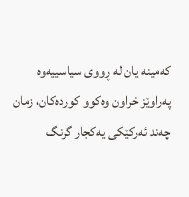کەمینە یان لە ڕووی سیاسییەوە پەراوێز خراون وەکوو کوردەکان، زمان چەند ئەرکێکی یەکجار گرنگ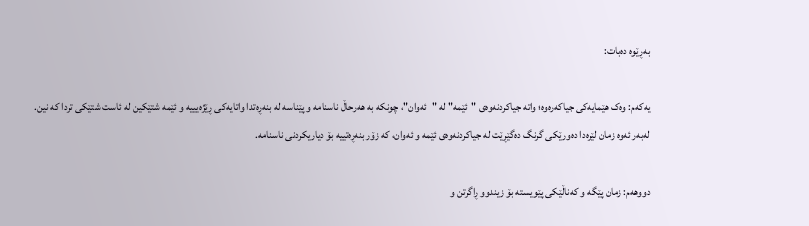بەڕێوە دەبات:

یەکەم: وەک هێمایەکی جیاکەرەوە؛ واتە جیاکردنەوەی "ئێمە" لە "ئەوان"، چونکە بە هەرحاڵ ناسنامە و پێناسە لە بنەڕەتدا واتایەکی ڕێژەیییە و ئێمە شتێکین لە ئاست شتێکی تردا کە نین. لەبەر ئەوە زمان لێرەدا دەورێکی گرنگ دەگێڕێت لە جیاکردنەوەی ئێمە و ئەوان، کە زۆر بنەڕەتییە بۆ دیاریکردنی ناسنامە.

دووهەم: زمان پێگە و کەناڵێکی پێویستە بۆ زیندوو ڕاگرتن و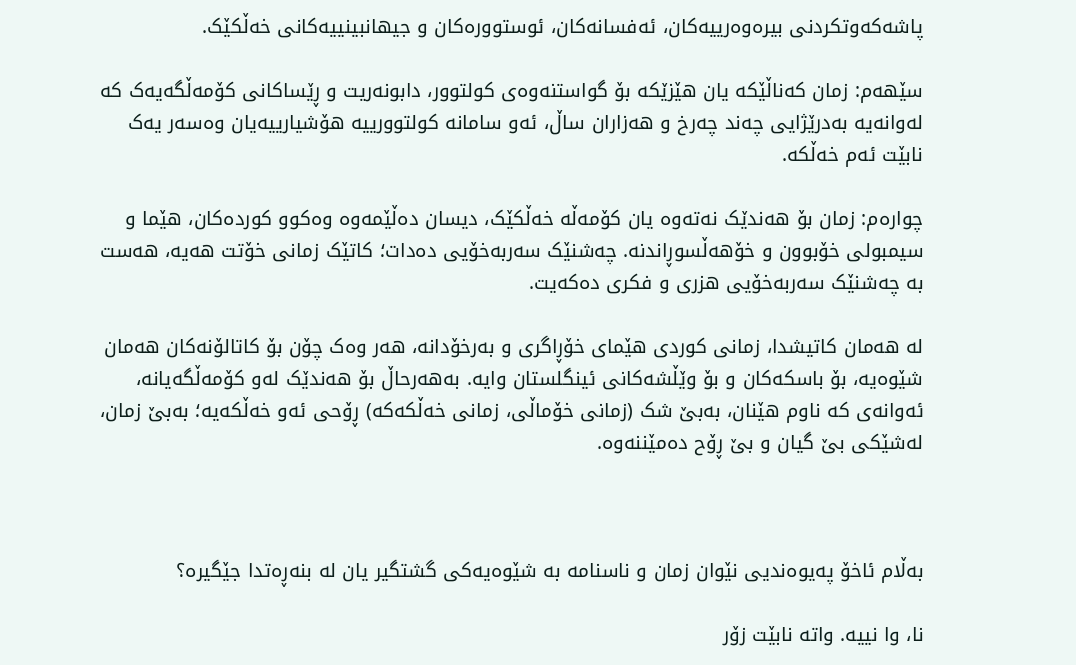پاشەکەوتکردنی بیرەوەرییەکان، ئەفسانەکان، ئوستوورەکان و جیهانبینییەکانی خەڵکێک.

سێهەم: زمان کەناڵێکە یان هێزێکە بۆ گواستنەوەی کولتوور، دابونەریت و ڕێساکانی کۆمەڵگەیەک کە لەوانەیە بەدرێژایی چەند چەرخ و هەزاران ساڵ، ئەو سامانە کولتوورییە هۆشیارییەیان وەسەر یەک نابێت ئەم خەڵکە.

چوارەم: زمان بۆ هەندێک نەتەوە یان کۆمەڵە خەڵکێک، دیسان دەڵێمەوە وەکوو کوردەکان، هێما و سیمبولی خۆبوون و خۆهەڵسوڕاندنە. چەشنێک سەربەخۆیی دەدات؛ کاتێک زمانی خۆتت هەیە، هەست بە چەشنێک سەربەخۆیی هزری و فکری دەکەیت.

لە هەمان کاتیشدا، زمانی کوردی هێمای خۆڕاگری و بەرخۆدانە، هەر وەک چۆن بۆ کاتالۆنەکان هەمان شێوەیە، بۆ باسکەکان و بۆ وێڵشەکانی ئینگلستان وایە. بەهەرحاڵ بۆ هەندێک لەو کۆمەڵگەیانە، ئەوانەی کە ناوم هێنان، بەبێ شک (زمانی خۆماڵی، زمانی خەڵکەکە) ڕۆحی ئەو خەڵکەیە؛ بەبێ زمان، لەشێکی بێ گیان و بێ ڕۆح دەمێننەوە.



بەڵام ئاخۆ پەیوەندیی نێوان زمان و ناسنامە بە شێوەیەکی گشتگیر یان لە بنەڕەتدا جێگیرە؟

نا، وا نییە. واتە نابێت زۆر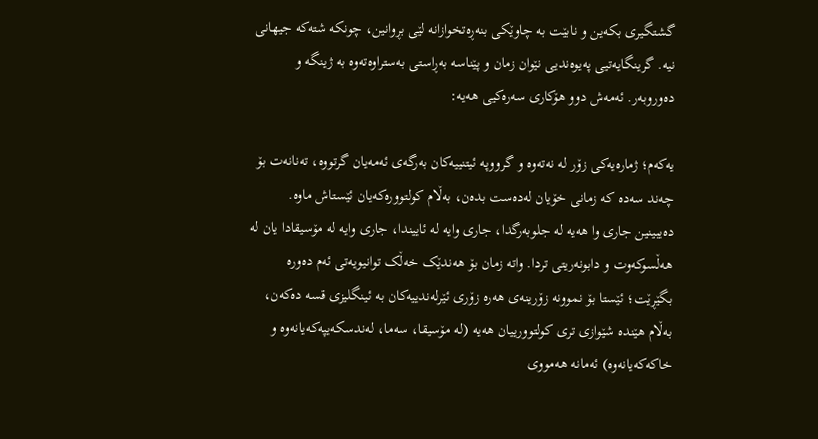گشتگیری بکەین و نابێت بە چاوێکی بنەڕەتخوازانە لێی بڕوانین، چونکە شتەکە جیهانی نیە. گرینگایەتیی پەیوەندیی نێوان زمان و پێناسە بەڕاستی بەستراوەتەوە بە ژینگە و دەوروبەر. ئەمەش دوو هۆکاری سەرەکیی هەیە:

یەکەم؛ ژمارەیەکی زۆر لە نەتەوە و گرووپە ئیتنییەکان بەرگەی ئەمەیان گرتووە، تەنانەت بۆ چەند سەدە کە زمانی خۆیان لەدەست بدەن، بەڵام کولتوورەکەیان ئێستاش ماوە. دەیبینین جاری وا هەیە لە جلوبەرگدا، جاری وایە لە ئاییندا، جاری وایە لە مۆسیقادا یان لە هەڵسوکەوت و دابونەریتی تردا. واتە زمان بۆ هەندێک خەڵک توانیویەتی ئەم دەورە بگێڕێت؛ ئێستا بۆ نموونە زۆرینەی هەرە زۆری ئێرلەندییەکان بە ئینگلیزی قسە دەکەن، بەڵام هێندە شێوازی تری کولتوورییان هەیە (لە مۆسیقا، سەما، لەندسکەیپەکەیانەوە و خاکەکەیانەوە) ئەمانە هەمووی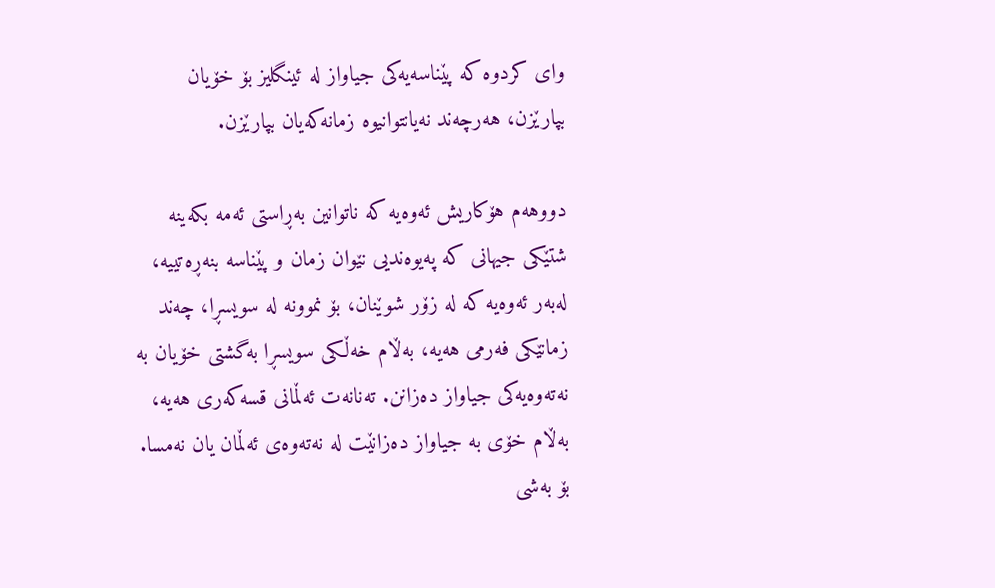وای کردوە کە پێناسەیەکی جیاواز لە ئینگلیز بۆ خۆیان بپارێزن، هەرچەند نەیانتوانیوە زمانەکەیان بپارێزن.

دووهەم هۆکاریش ئەوەیە کە ناتوانین بەڕاستی ئەمە بکەینە شتێکی جیهانی کە پەیوەندیی نێوان زمان و پێناسە بنەڕەتییە، لەبەر ئەوەیە کە لە زۆر شوێنان، بۆ نموونە لە سویسڕا، چەند زمانێکی فەرمی هەیە، بەڵام خەڵکی سویسڕا بەگشتی خۆیان بە نەتەوەیەکی جیاواز دەزانن. تەنانەت ئەڵمانی قسەکەری هەیە، بەڵام خۆی بە جیاواز دەزانێت لە نەتەوەی ئەڵمان یان نەمسا. بۆ بەشی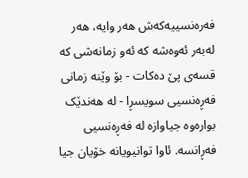فەرەنسییەکەش هەر وایە، هەر لەبەر ئەوەشە کە ئەو زمانەشی کە قسەی پێ دەکات - بۆ وێنە زمانی فەڕەنسیی سویسڕا - لە هەندێک بوارەوە جیاوازە لە فەڕەنسیی فەڕانسە. ئاوا توانیویانە خۆیان جیا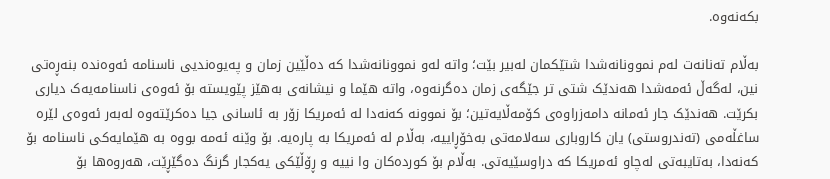بکەنەوە.

بەڵام تەنانەت لەم نموونانەشدا شتێکمان لەبیر بێت؛ واتە لەو نموونانەشدا کە دەڵێین زمان و پەیوەندیی ناسنامە ئەوەندە بنەڕەتی نین، لەگەڵ ئەمەشدا هەندێک شتی تر جێگەی زمان دەگرنەوە، واتە هێما و نیشانەی بەهێز پێویستە بۆ ئەوەی ناسنامەیەک دیاری بکرێت. هەندێک جار ئەمانە دامەزراوەی کۆمەڵایەتین؛ بۆ نموونە کەنەدا لە ئەمریکا زۆر بە ئاسانی جیا دەکرێتەوە لەبەر ئەوەی لێرە ساغڵەمی (تەندروستی) یان کاروباری سەلامەتی بەخۆڕاییە، بەڵام لە ئەمریکا بە پارەیە. بۆ وێنە ئەمە بووە بە هێمایەکی ناسنامە بۆ کەنەدا، بەتایبەتی لەچاو ئەمریکا کە دراوسێیەتی. بەڵام بۆ کوردەکان وا نییە و ڕۆڵێکی یەکجار گرنگ دەگێڕێت، هەروەها بۆ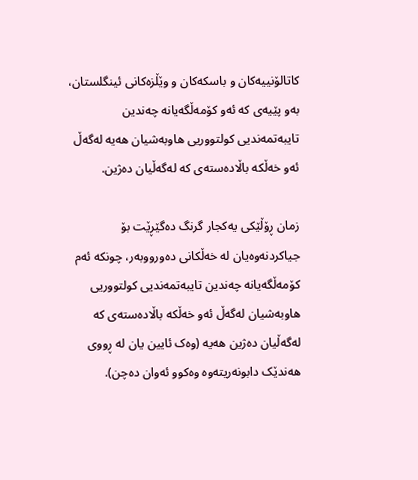کاتالۆنییەکان و باسکەکان و وێڵزەکانی ئینگلستان، بەو پێیەی کە ئەو کۆمەڵگەیانە چەندین تایبەتمەندیی کولتووریی هاوبەشیان هەیە لەگەڵ ئەو خەڵکە باڵادەستەی کە لەگەڵیان دەژین.

زمان ڕۆڵێکی یەکجار گرنگ دەگێڕێت بۆ جیاکردنەوەیان لە خەڵکانی دەورووبەر، چونکە ئەم کۆمەڵگەیانە چەندین تایبەتمەندیی کولتووریی هاوبەشیان لەگەڵ ئەو خەڵکە باڵادەستەی کە لەگەڵیان دەژین هەیە (وەک ئایین یان لە ڕووی هەندێک دابونەریتەوە وەکوو ئەوان دەچن).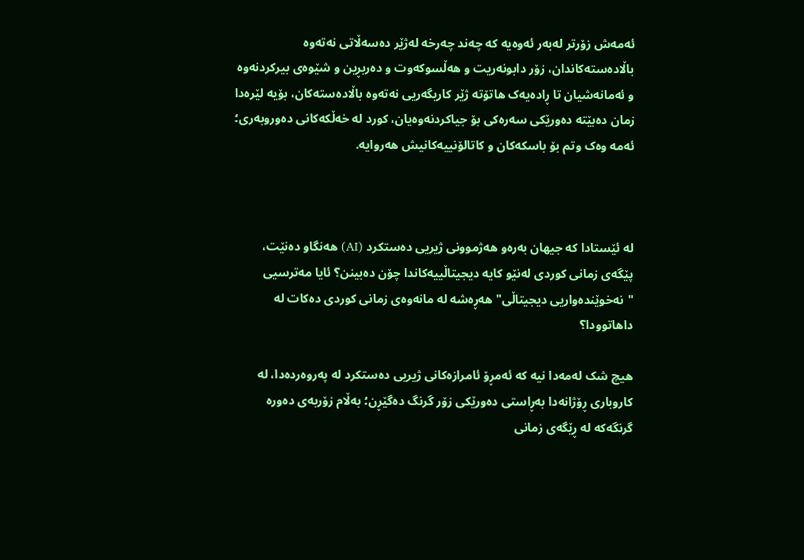ئەمەش زۆرتر لەبەر ئەوەیە کە چەند چەرخە لەژێر دەسەڵاتی نەتەوە باڵادەستەکاندان، زۆر دابونەریت و هەڵسوکەوت و دەربڕین و شێوەی بیرکردنەوە و ئەمانەشیان تا ڕادەیەک هاتۆتە ژێر کاریگەریی نەتەوە باڵادەستەکان، بۆیە لێرەدا زمان دەبێتە دەورێکی سەرەکی بۆ جیاکردنەوەیان، کورد لە خەڵکەکانی دەوروبەری؛ ئەمە وەک وتم بۆ باسکەکان و کاتالۆنییەکانیش هەروایە.



لە ئێستادا کە جیهان بەرەو هەژموونی ژیریی دەستکرد (AI) هەنگاو دەنێت، پێگەی زمانی کوردی لەنێو کایە دیجیتاڵییەکاندا چۆن دەبینن؟ ئایا مەترسیی "نەخوێندەواریی دیجیتاڵی" هەڕەشە لە مانەوەی زمانی کوردی دەکات لە داهاتوودا؟

هیچ شک لەمەدا نیە کە ئەمڕۆ ئامرازەکانی ژیریی دەستکرد لە پەروەردەدا، لە کاروباری ڕۆژانەدا بەڕاستی دەورێکی زۆر گرنگ دەگێڕن؛ بەڵام زۆربەی دەورە گرنگەکە لە ڕێگەی زمانی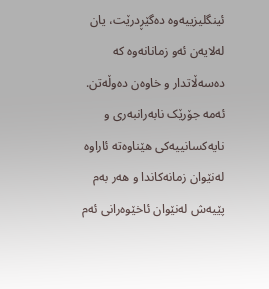ئینگلیزییەوە دەگێڕدرێت، یان لەلایەن ئەو زمانانەوە کە دەسەڵاتدار و خاوەن دەوڵەتن. ئەمە جۆرێک نابەرانبەری و نایەکسانییەکی هێناوەتە ئاراوە لەنێوان زمانەکاندا و هەر بەم پێیەش لەنێوان ئاخێوەرانی ئەم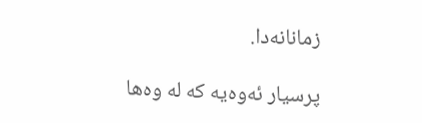زمانانەدا.

پرسیار ئەوەیە کە لە وەها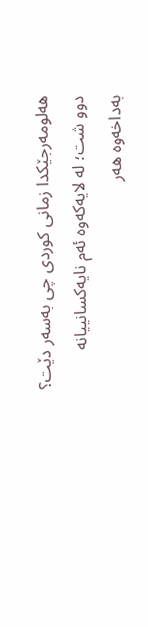هەلومەرجێکدا زمانی کوردی چی بەسەر دێت؟ دوو شت؛ لە لایەکەوە ئەم نایەکسانییانە بەداخەوە هەر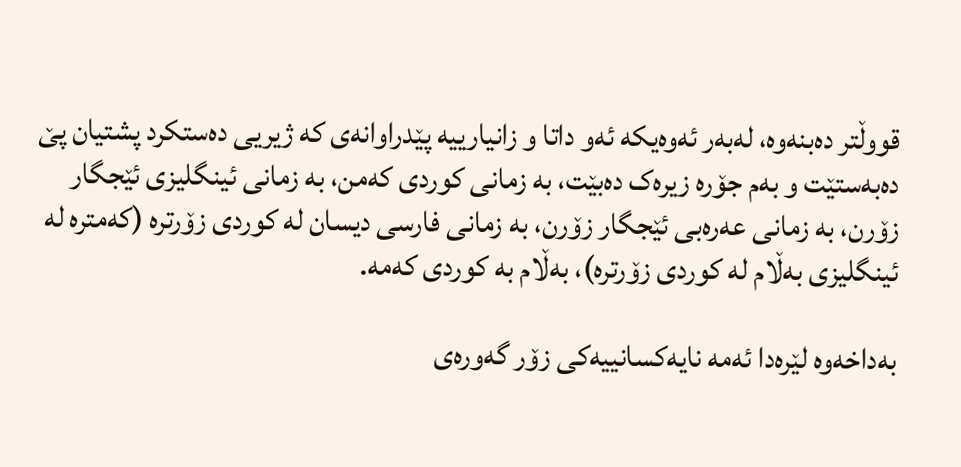قووڵتر دەبنەوە، لەبەر ئەوەیکە ئەو داتا و زانیارییە پێدراوانەی کە ژیریی دەستکرد پشتیان پێ دەبەستێت و بەم جۆرە زیرەک دەبێت، بە زمانی کوردی کەمن، بە زمانی ئینگلیزی ئێجگار زۆرن، بە زمانی عەرەبی ئێجگار زۆرن، بە زمانی فارسی دیسان لە کوردی زۆرترە (کەمترە لە ئینگلیزی بەڵام لە کوردی زۆرترە)، بەڵام بە کوردی کەمە.

بەداخەوە لێرەدا ئەمە نایەکسانییەکی زۆر گەورەی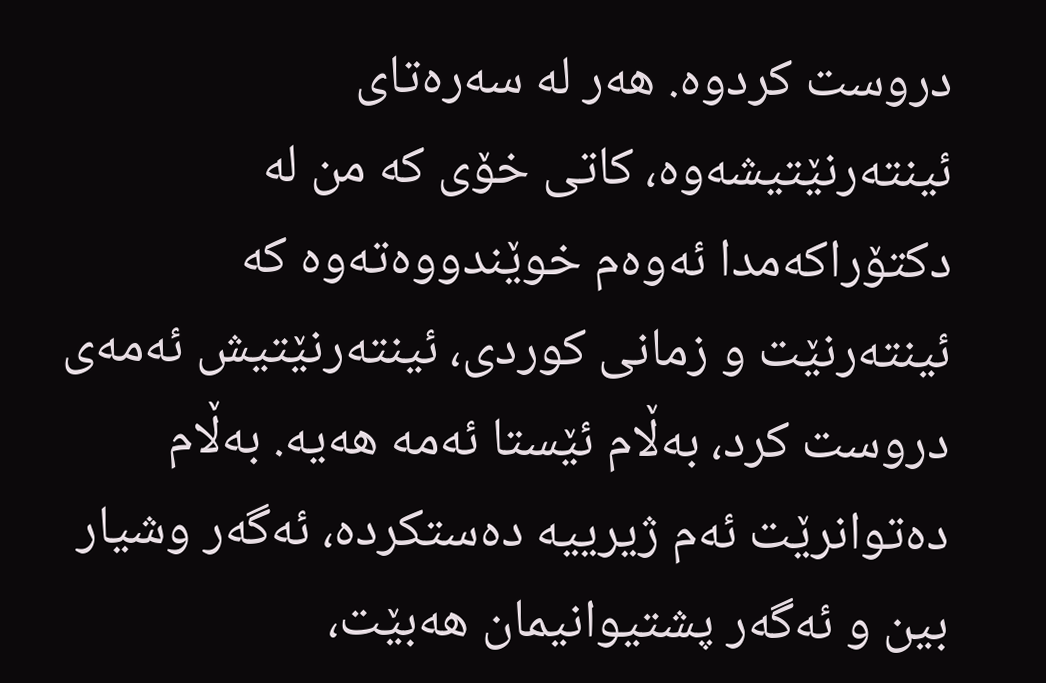دروست کردوە. هەر لە سەرەتای ئینتەرنێتیشەوە، کاتی خۆی کە من لە دکتۆراکەمدا ئەوەم خوێندووەتەوە کە ئینتەرنێت و زمانی کوردی، ئینتەرنێتیش ئەمەی دروست کرد، بەڵام ئێستا ئەمە هەیە. بەڵام دەتوانرێت ئەم ژیرییە دەستکردە، ئەگەر وشیار بین و ئەگەر پشتیوانیمان هەبێت،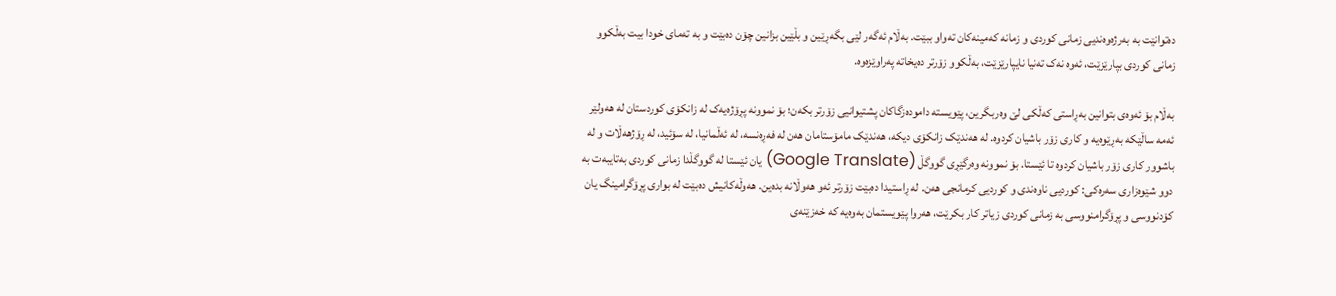دەتوانێت بە بەرژەوەندیی زمانی کوردی و زمانە کەمینەکان تەواو ببێت. بەڵام ئەگەر لێی بگەڕێین و بڵێین بزانین چۆن دەبێت و بە تەمای خودا بیت بەڵکوو زمانی کوردی بپارێزێت، ئەوە نەک تەنیا نایپارێزێت، بەڵکوو زۆرتر دەیخاتە پەراوێزەوە.

بەڵام بۆ ئەوەی بتوانین بەڕاستی کەڵکی لێ وەربگرین، پێویستە دامودەزگاکان پشتیوانیی زۆرتر بکەن؛ بۆ نموونە پڕۆژەیەک لە زانکۆی کوردستان لە هەولێر ئەمە ساڵێکە بەڕێوەیە و کاری زۆر باشیان کردوە. لە هەندێک زانکۆی دیکە، هەندێک مامۆستامان هەن لە فەڕەنسە، لە ئەڵمانیا، لە سۆئید، لە ڕۆژهەڵات و لە باشوور کاری زۆر باشیان کردوە تا ئێستا. بۆ نموونە وەرگێڕی گووگڵ (Google Translate) یان ئێستا لە گووگڵدا زمانی کوردی بەتایبەت بە دوو شێوەزاری سەرەکی: کوردیی ناوەندی و کوردیی کرمانجی هەن. لە ڕاستیدا دەبێت زۆرتر ئەو هەوڵانە بدەین. هەوڵەکانیش دەبێت لە بواری پڕۆگرامینگ یان کۆدنووسی و پڕۆگرامنووسی بە زمانی کوردی زیاتر کار بکرێت، هەروا پێویستمان بەوەیە کە خەزێنەی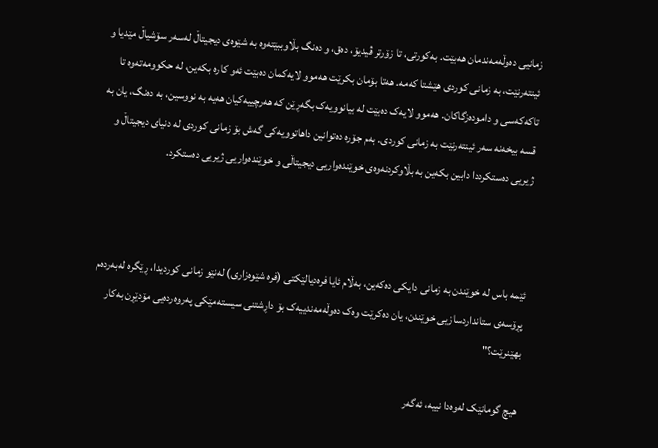زمانیی دەوڵەمەندمان هەبێت. بەکورتی، تا زۆرتر ڤیدیۆ، دەق، و دەنگ بڵاوببێتەوە بە شێوەی دیجیتاڵ لەسەر سۆشیاڵ مێدیا و ئینتەرنێت، بە زمانی کوردی هێشتا کەمە. هەتا بۆمان بکرێت هەموو لایەکمان دەبێت ئەو کارە بکەین، لە حکوومەتەوە تا تاکەکەسی و دامودەزگاکان. هەموو لایەک دەبێت لە بیانوویەک بگەڕێن کە هەرچییەکیان هەیە بە نووسین، بە دەنگ، یان بە قسە بیخەنە سەر ئینتەرنێت بە زمانی کوردی. بەم جۆرە دەتوانین داهاتوویەکی گەش بۆ زمانی کوردی لە دنیای دیجیتاڵ و ژیریی دەستکرددا دابین بکەین بە بڵاوکردنەوەی خوێندەواریی دیجیتاڵی و خوێندەواریی ژیریی دەستکرد.



ئێمە باس لە خوێندن بە زمانی دایکی دەکەین، بەڵام ئایا فرەدیالێکتی (فرە شێوەزاری) لەنێو زمانی کوردیدا، ڕێگرە لەبەردەم پڕۆسەی ستانداردسازیی خوێندن، یان دەکرێت وەک دەوڵەمەندییەک بۆ داڕشتنی سیستەمێکی پەروەردەیی مۆدێڕن بەکار بهێنرێت؟"

هیچ گومانێک لەوەدا نییە، ئەگەر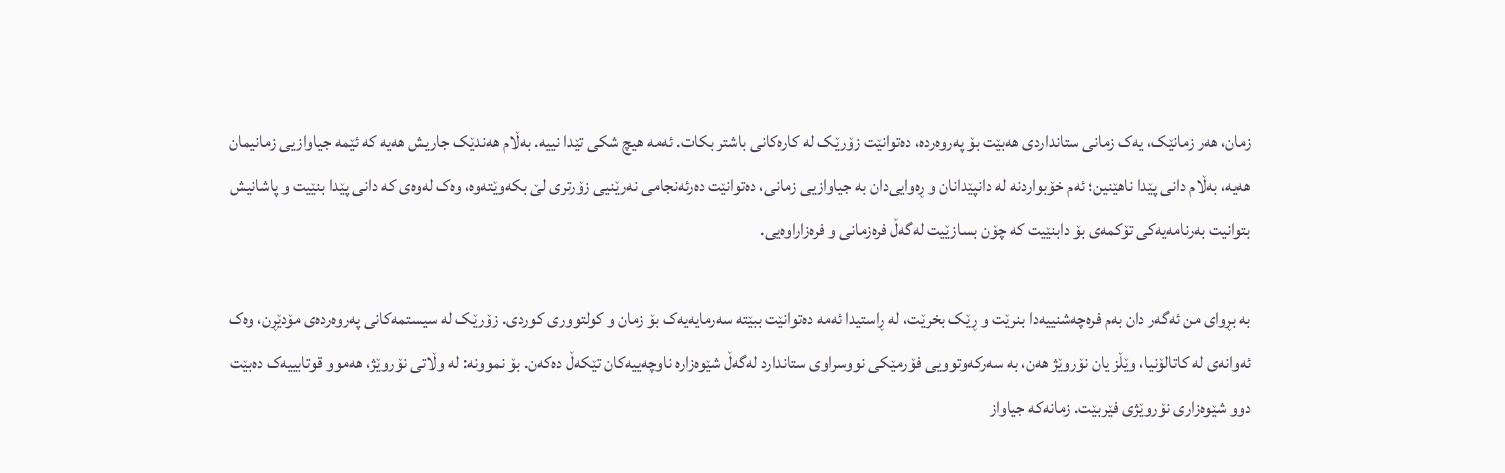زمان، هەر زمانێک، یەک زمانی ستانداردی هەبێت بۆ پەروەردە، دەتوانێت زۆرێک لە کارەکانی باشتر بکات. ئەمە هیچ شکی تێدا نییە. بەڵام هەندێک جاریش هەیە کە ئێمە جیاوازیی زمانیمان هەیە، بەڵام دانی پێدا ناهێنین؛ ئەم خۆبواردنە لە دانپێدانان و ڕەوایی‌دان بە جیاوازیی زمانی، دەتوانێت دەرئەنجامی نەرێنیی زۆرتری لێ بکەوێتەوە، وەک لەوەی کە دانی پێدا بنێیت و پاشانیش بتوانیت بەرنامەیەکی تۆکمەی بۆ دابنێیت کە چۆن بسازێیت لەگەڵ فرەزمانی و فرەزاراوەیی.

بە بڕوای من ئەگەر دان بەم فرەچەشنییەدا بنرێت و ڕێک بخرێت، لە ڕاستیدا ئەمە دەتوانێت ببێتە سەرمایەیەک بۆ زمان و کولتووری کوردی. زۆرێک لە سیستمەکانی پەروەردەی مۆدێڕن، وەک ئەوانەی لە کاتالۆنیا، وێڵز یان نۆروێژ هەن، بە سەرکەوتوویی فۆرمێکی نووسراوی ستاندارد لەگەڵ شێوەزارە ناوچەییەکان تێکەڵ دەکەن. بۆ نموونە: لە وڵاتی نۆروێژ، هەموو قوتابییەک دەبێت دوو شێوەزاری نۆروێژی فێربێت. زمانەکە جیاواز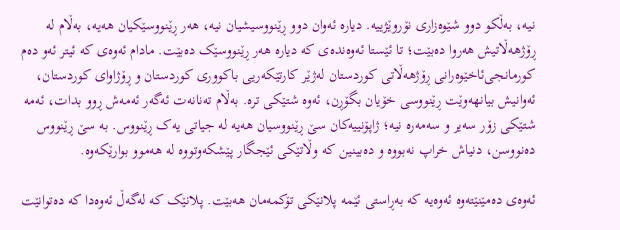نیە، بەڵکو دوو شێوەزاری نۆروێژییە. دیارە ئەوان دوو ڕێنووسیشیان نیە، هەر ڕێنووسێکیان هەیە، بەڵام لە ڕۆژهەڵاتیش هەروا دەبێت؛ تا ئێستا ئەوەندەی کە دیارە هەر ڕێنووسێک دەبێت. مادام ئەوەی کە ئیتر ئەو دەم کورمانجی‌ئاخێوەرانی ڕۆژهەڵاتی کوردستان لەژێر کارتێکەریی باکووری کوردستان و ڕۆژاوای کوردستان، ئەوانیش بیانهەوێت ڕێنووسی خۆیان بگۆڕن، ئەوە شتێکی ترە. بەڵام تەنانەت ئەگەر ئەمەش ڕوو بدات، ئەمە شتێکی زۆر سەیر و سەمەرە نیە؛ ژاپۆنییەکان سێ ڕێنووسیان هەیە لە جیاتی یەک ڕێنووس. بە سێ ڕێنووس دەنووسن، دنیاش خراپ نەبووە و دەبینین کە وڵاتێکی ئێجگار پێشکەوتووە لە هەموو بوارێکەوە.

ئەوەی دەمێنێتەوە ئەوەیە کە بەڕاستی ئێمە پلانێکی تۆکمەمان هەبێت. پلانێک کە لەگەڵ ئەوەدا کە دەتوانێت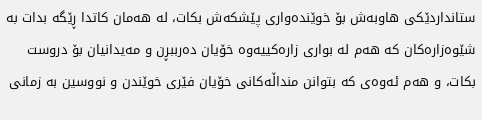ستانداردێکی هاوبەش بۆ خوێندەواری پێشکەش بکات، لە هەمان کاتدا ڕێگە بدات بە شێوەزارەکان کە هەم لە بواری زارەکییەوە خۆیان دەرببڕن و مەیدانیان بۆ دروست بکات، و هەم ئەوەی کە بتوانن منداڵەکانی خۆیان فێری خوێندن و نووسین بە زمانی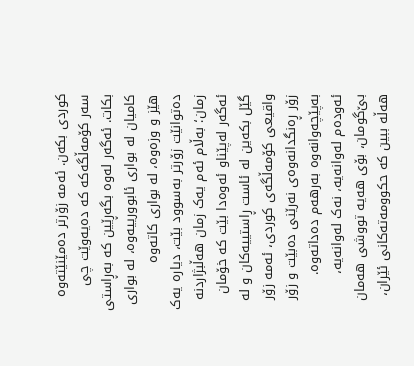کوردی بکەن. ئەمە زۆرتر دەمێنێتەوە سەر کۆمەڵگەکە کە دەیەوێت چی بکات. ئەگەر لەوە بگەڕێین کە بەڕاستی کامیان لە بواری ئابوورییەوە، لە بواری هێز و وزەوە، لە بواری کاتەوە دەتوانێت زۆرتر بەسوود بێت، دیارە یەک زمان؛ بەڵام ئەم یەک زمان هەڵبژاردنە ئەگەر لەپێناو ئەوەدا بێت کە خۆمان گێل بکەین لە ئاست ڕاستییەکان و لە واقیعی کۆمەڵگەی کوردی، ئەمە زۆر زۆر ڕەنگدانەوەی نەرێنی دەبێت و زۆر بەپێچەوانەوە بەرهەم دەداتەوە. ئەودەم لەوانەیە، نەک لەوانەیە، بێ‌گومان، بۆی هەیە تووشی هەمان هەڵە ببین کە حکوومەتەکانی ئێران،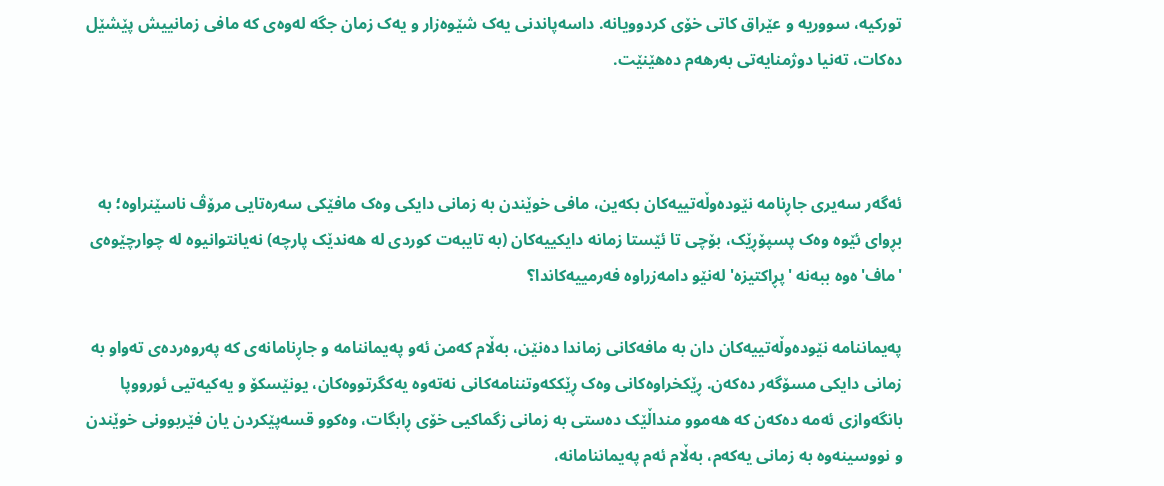تورکیە، سووریە و عێراق کاتی خۆی کردوویانە. داسەپاندنی یەک شێوەزار و یەک زمان جگە لەوەی کە مافی زمانییش پێشێل دەکات، تەنیا دوژمنایەتی بەرهەم دەهێنێت.



ئەگەر سەیری جاڕنامە نێودەوڵەتییەکان بکەین، مافی خوێندن بە زمانی دایکی وەک مافێکی سەرەتایی مرۆڤ ناسێنراوە؛ بە بڕوای ئێوە وەک پسپۆڕێک، بۆچی تا ئێستا زمانە دایکییەکان (بە تایبەت کوردی لە هەندێک پارچە) نەیانتوانیوە لە چوارچێوەی 'ماف'ەوە ببەنە 'پڕاکتیزە' لەنێو دامەزراوە فەرمییەکاندا؟

پەیماننامە نێودەوڵەتییەکان دان بە مافەکانی زماندا دەنێن، بەڵام کەمن ئەو پەیماننامە و جاڕنامانەی کە پەروەردەی تەواو بە زمانی دایکی مسۆگەر دەکەن. ڕێکخراوەکانی وەک ڕێککەوتننامەکانی نەتەوە یەکگرتووەکان، یونێسکۆ و یەکیەتیی ئورووپا بانگەوازی ئەمە دەکەن کە هەموو منداڵێک دەستی بە زمانی زگماکیی خۆی ڕابگات، وەکوو قسەپێکردن یان فێربوونی خوێندن و نووسینەوە بە زمانی یەکەم، بەڵام ئەم پەیماننامانە،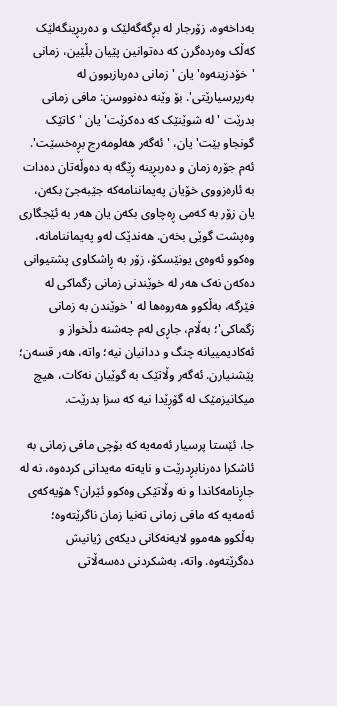بەداخەوە، زۆرجار لە بڕگەگەلێک و دەربڕینگەلێک کەڵک وەردەگرن کە دەتوانین پێیان بڵێین، زمانی 'خۆدزینەوە' یان 'زمانی دەربازبوون لە بەرپرسیارێتی'. بۆ وێنە دەنووسن: مافی زمانی بدرێت 'لە شوێنێک کە دەکرێت' یان 'کاتێک گونجاو بێت' یان، 'ئەگەر هەلومەرج بڕەخسێت'. ئەم جۆرە زمان و دەربڕینە ڕێگە بە دەوڵەتان دەدات بە ئارەزووی خۆیان پەیماننامەکە جێبەجێ بکەن، یان زۆر بە کەمی ڕەچاوی بکەن یان هەر بە ئێجگاری وەپشت گوێی بخەن. هەندێک لەو پەیماننامانە، وەکوو ئەوەی یونێسکۆ، زۆر بە ڕاشکاوی پشتیوانی دەکەن نەک هەر لە خوێندنی زمانی زگماکی لە فێرگە، بەڵکوو هەروەها لە 'خوێندن بە زمانی زگماکی'؛ بەڵام، جاڕی لەم چەشنە دڵخواز و ئەکادیمییانە چنگ و ددانیان نیە؛ واتە، هەر قسەن؛ پێشنیارن. ئەگەر وڵاتێک بە گوێیان نەکات، هیچ میکانیزمێک لە گۆڕێدا نیە کە سزا بدرێت.

جا، ئێستا پرسیار ئەمەیە کە بۆچی مافی زمانی بە ئاشکرا دەرنابڕدرێت و نایەتە مەیدانی کردەوە، نە لە جاڕنامەکاندا و نە وڵاتێکی وەکوو ئێران؟ هۆیەکەی ئەمەیە کە مافی زمانی تەنیا زمان ناگرێتەوە؛ بەڵکوو هەموو لایەنەکانی دیکەی ژیانیش دەگرێتەوە. واتە، بەشکردنی دەسەڵاتی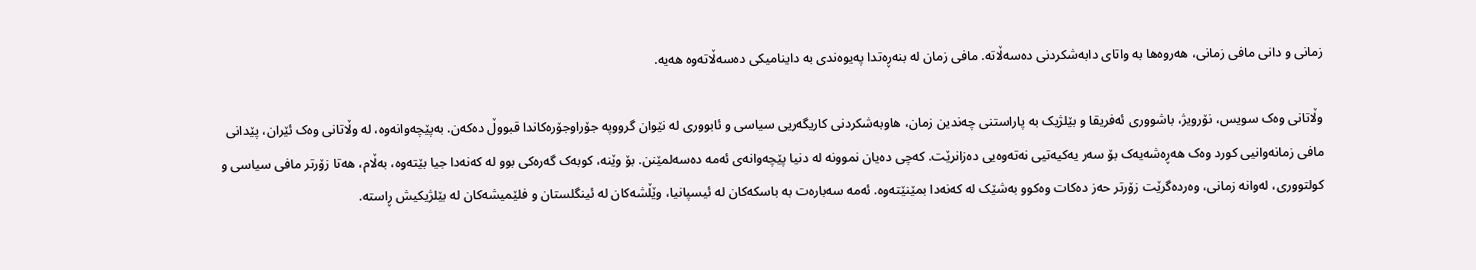زمانی و دانی مافی زمانی، هەروەها بە واتای دابەشکردنی دەسەڵاتە. مافی زمان لە بنەڕەتدا پەیوەندی بە داینامیکی دەسەڵاتەوە هەیە.

وڵاتانی وەک سویس، نۆرویژ، باشووری ئەفریقا و بێلژیک بە پاراستنی چەندین زمان، هاوبەشکردنی کاریگەریی سیاسی و ئابووری لە نێوان گرووپە جۆراوجۆرەکاندا قبووڵ دەکەن. بەپێچەوانەوە، لە وڵاتانی وەک ئێران، پێدانی مافی زمانەوانیی کورد وەک هەڕەشەیەک بۆ سەر یەکیەتیی نەتەوەیی دەزانرێت. کەچی دەیان نموونە لە دنیا پێچەوانەی ئەمە دەسەلمێنن. بۆ وێنە، کوبەک گەرەکی بوو لە کەنەدا جیا بێتەوە، بەڵام، هەتا زۆرتر مافی سیاسی و کولتووری، لەوانە زمانی، وەردەگرێت زۆرتر حەز دەکات وەکوو بەشێک لە کەنەدا بمێنێتەوە. ئەمە سەبارەت بە باسکەکان لە ئیسپانیا، وێڵشەکان لە ئینگلستان و فلێمیشەکان لە بێلژیکیش ڕاستە.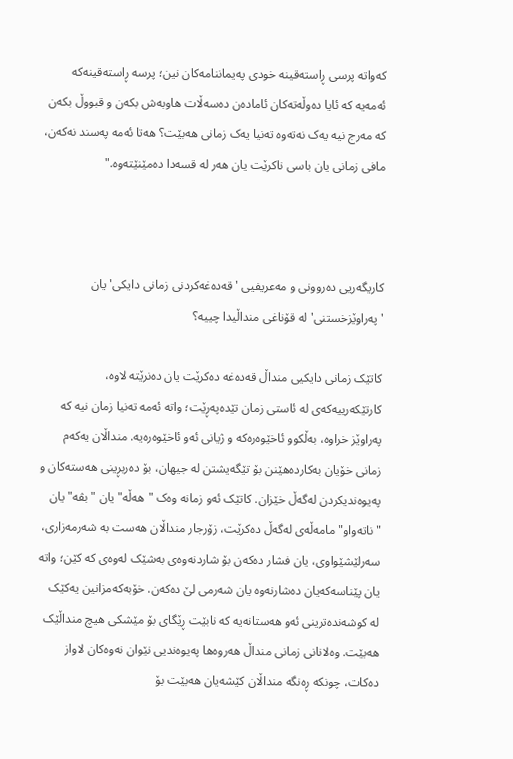کەواتە پرسی ڕاستەقینە خودی پەیماننامەکان نین؛ پرسە ڕاستەقینەکە ئەمەیە کە ئایا دەوڵەتەکان ئامادەن دەسەڵات هاوبەش بکەن و قبووڵ بکەن کە مەرج نیە یەک نەتەوە تەنیا یەک زمانی هەبێت؟ هەتا ئەمە پەسند نەکەن، مافی زمانی یان باسی ناکرێت یان هەر لە قسەدا دەمێنێتەوە."



کاریگەریی دەروونی و مەعریفیی 'قەدەغەکردنی زمانی دایکی' یان 'پەراوێزخستنی' لە قۆناغی منداڵیدا چییە؟

کاتێک زمانی دایکیی منداڵ قەدەغە دەکرێت یان دەنرێتە لاوە، کارتێکەرییەکەی لە ئاستی زمان تێدەپەڕێت؛ واتە ئەمە تەنیا زمان نیە کە پەراوێز خراوە، بەڵکوو ئاخێوەرەکە و ژیانی ئەو ئاخێوەرەیە. منداڵان یەکەم زمانی خۆیان بەکاردەهێنن بۆ تێگەیشتن لە جیهان، بۆ دەربڕینی هەستەکان و پەیوەندیکردن لەگەڵ خێزان. کاتێک ئەو زمانە وەک "هەڵە" یان "بڤە" یان "ناتەواو" مامەڵەی لەگەڵ دەکرێت، زۆرجار منداڵان هەست بە شەرمەزاری، سەرلێشێواوی، یان فشار دەکەن بۆ شاردنەوەی بەشێک لەوەی کە کێن؛ واتە یان پێناسەکەیان دەشارنەوە یان شەرمی لێ دەکەن. خۆبەکەمزانین یەکێک لە کوشەندەترینی ئەو هەستانەیە کە نابێت ڕێگای بۆ مێشکی هیچ منداڵێک هەبێت. وەلانانی زمانی منداڵ هەروەها پەیوەندیی نێوان نەوەکان لاواز دەکات، چونکە ڕەنگە منداڵان کێشەیان هەبێت بۆ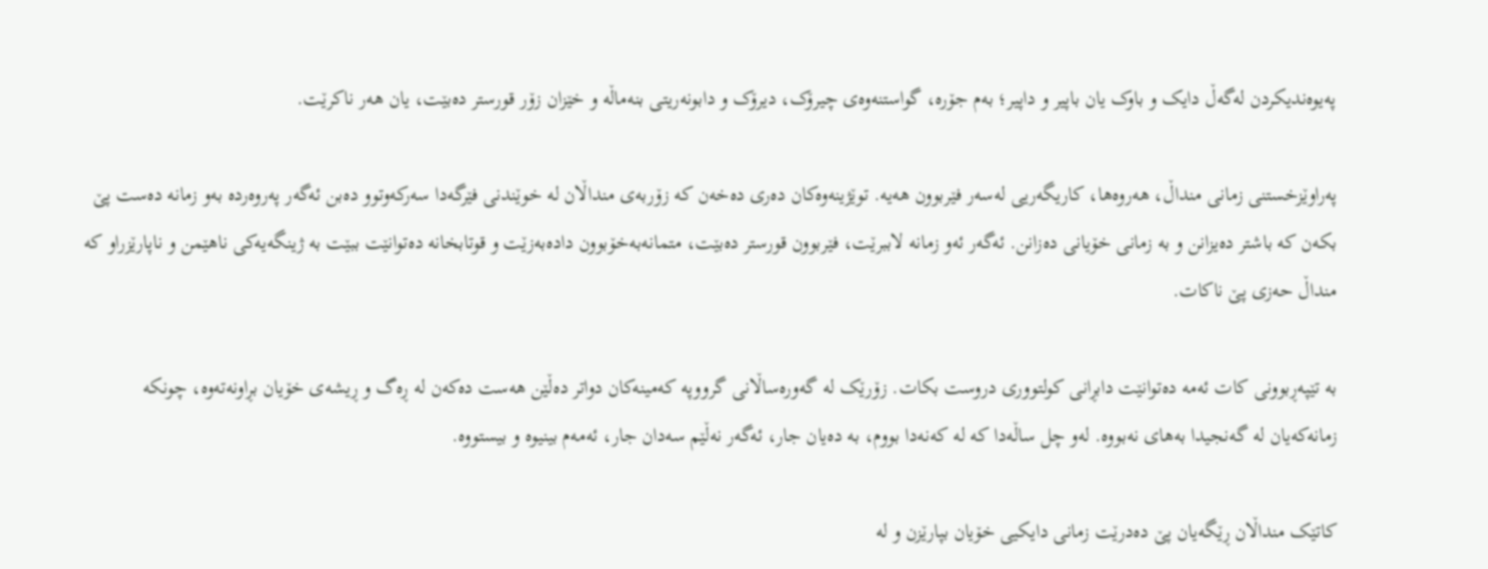پەیوەندیکردن لەگەڵ دایک و باوک یان باپیر و داپیر؛ بەم جۆرە، گواستنەوەی چیرۆک، دیرۆک و دابونەریتی بنەماڵە و خێزان زۆر قورستر دەبێت، یان هەر ناکرێت.

پەراوێزخستنی زمانی منداڵ، هەروەها، کاریگەریی لەسەر فێربوون هەیە. توێژینەوەکان دەری دەخەن کە زۆربەی منداڵان لە خوێندنی فێرگەدا سەرکەوتوو دەبن ئەگەر پەروەردە بەو زمانە دەست پێ بکەن کە باشتر دەیزانن و بە زمانی خۆیانی دەزانن. ئەگەر ئەو زمانە لاببرێت، فێربوون قورستر دەبێت، متمانەبەخۆبوون دادەبەزێت و قوتابخانە دەتوانێت ببێت بە ژینگەیەکی ناهێمن و ناپارێزراو کە منداڵ حەزی پێ ناکات.

بە تێپەڕبوونی کات ئەمە دەتوانێت دابڕانی کولتووری دروست بکات. زۆرێک لە گەورەساڵانی گرووپە کەمینەکان دواتر دەڵێن هەست دەکەن لە ڕەگ و ڕیشەی خۆیان بڕاونەتەوە، چونکە زمانەکەیان لە گەنجیدا بەهای نەبووە. لەو چل ساڵەدا کە لە کەنەدا بووم، بە دەیان جار، ئەگەر نەڵێم سەدان جار، ئەمەم بینیوە و بیستووە.

کاتێک منداڵان ڕێگەیان پێ دەدرێت زمانی دایکیی خۆیان بپارێزن و لە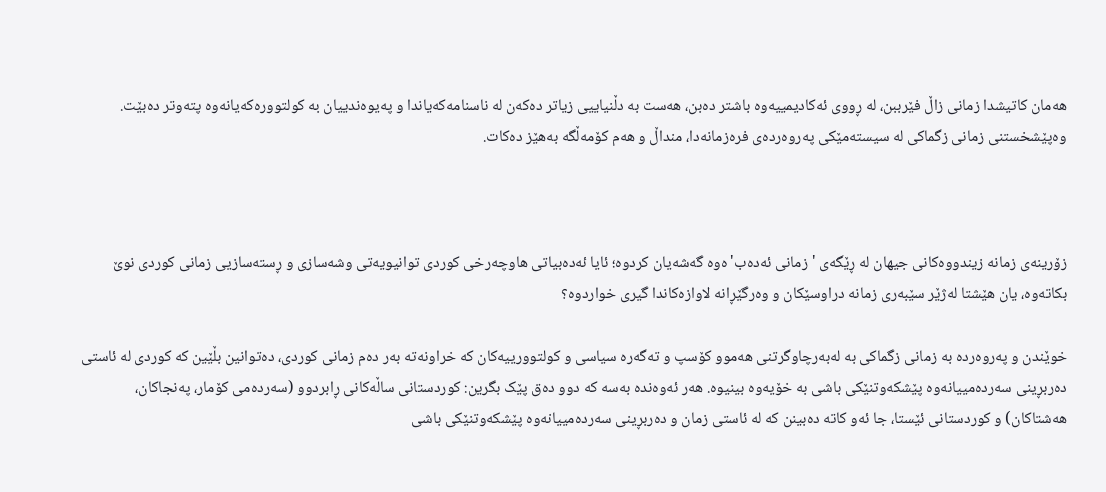هەمان کاتیشدا زمانی زاڵ فێرببن، لە ڕووی ئەکادیمییەوە باشتر دەبن، هەست بە دڵنیاییی زیاتر دەکەن لە ناسنامەکەیاندا و پەیوەندییان بە کولتوورەکەیانەوە پتەوتر دەبێت. وەپێشخستنی زمانی زگماکی لە سیستەمێکی پەروەردەی فرەزمانەدا، منداڵ و هەم کۆمەڵگە بەهێز دەکات.



زۆرینەی زمانە زیندووەکانی جیهان لە ڕێگەی 'زمانی ئەدەب'ەوە گەشەیان کردوە؛ ئایا ئەدەبیاتی هاوچەرخی کوردی توانیویەتی وشەسازی و ڕستەسازیی زمانی کوردی نوێ بکاتەوە، یان هێشتا لەژێر سێبەری زمانە دراوسێکان و وەرگێڕانە لاوازەکاندا گیری خواردوە؟

خوێندن و پەروەردە بە زمانی زگماکی بە لەبەرچاوگرتنی هەموو کۆسپ و تەگەرە سیاسی و کولتوورییەکان کە خراونەتە بەر دەم زمانی کوردی، دەتوانین بڵێین کە کوردی لە ئاستی دەربڕینی سەردەمییانەوە پێشکەوتنێکی باشی بە خۆیەوە بینیوە. هەر ئەوەندە بەسە کە دوو دەق پێک بگرین: کوردستانی ساڵەکانی ڕابردوو (سەردەمی کۆمار، پەنجاکان، هەشتاکان) و کوردستانی ئێستا، جا ئەو کاتە دەبینن کە لە ئاستی زمان و دەربڕینی سەردەمییانەوە پێشکەوتنێکی باشی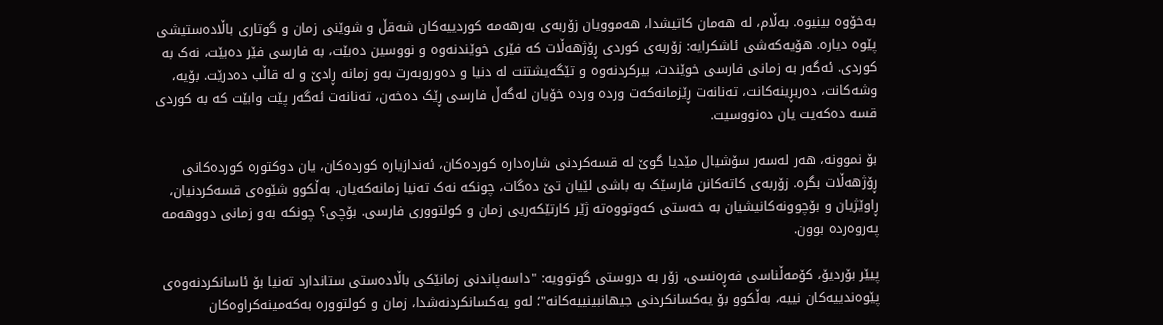بەخۆوە بینیوە. بەڵام، لە هەمان کاتیشدا، هەموویان زۆربەی بەرهەمە کوردییەکان شەقڵ و شوێنی زمان و گوتاری باڵادەستیشی پێوە دیارە. هۆیەکەشی ئاشکرایە: زۆربەی کوردی ڕۆژهەڵات کە فێری خوێندنەوە و نووسین دەبێت، بە فارسی فێر دەبێت، نەک بە کوردی. ئەگەر بە زمانی فارسی خوێندت، بیرکردنەوە و تێگەیشتنت لە دنیا و دەوروبەرت بەو زمانە ڕادێ و لە قاڵب دەدرێت. بۆیە، وشەکانت، دەربڕینەکانت، تەنانەت ڕێزمانەکەت وردە وردە خۆیان لەگەڵ فارسی ڕێک دەخەن، تەنانەت ئەگەر پێت وابێت کە بە کوردی قسە دەکەیت یان دەنووسیت.

بۆ نموونە، هەر لەسەر سۆشیال مێدیا گوێ لە قسەکردنی شارەدارە کوردەکان، ئەندازیارە کوردەکان، یان دوکتورە کوردەکانی ڕۆژهەڵات بگرە. زۆربەی کاتەکانن فارسێک بە باشی لێیان تێ دەگات، چونکە نەک تەنیا زمانەکەیان، بەڵکوو شێوەی قسەکردنیان، ڕاوێژیان و بۆچوونەکانیشیان بە خەستی کەوتووەتە ژێر کارتێکەریی زمان و کولتووری فارسی. بۆچی؟ چونکە بەو زمانی دووهەمە پەروەردە بوون.

پیێر بۆردیۆ، کۆمەڵناسی فەڕەنسی، زۆر بە دروستی گوتوویە: "داسەپاندنی زمانێکی باڵادەستی ستاندارد تەنیا بۆ ئاسانکردنەوەی پێوەندییەکان نییە، بەڵکوو بۆ یەکسانکردنی جیهانبینییەکانە"؛ لەو یەکسانکردنەشدا، زمان و کولتوورە بەکەمینەکراوەکان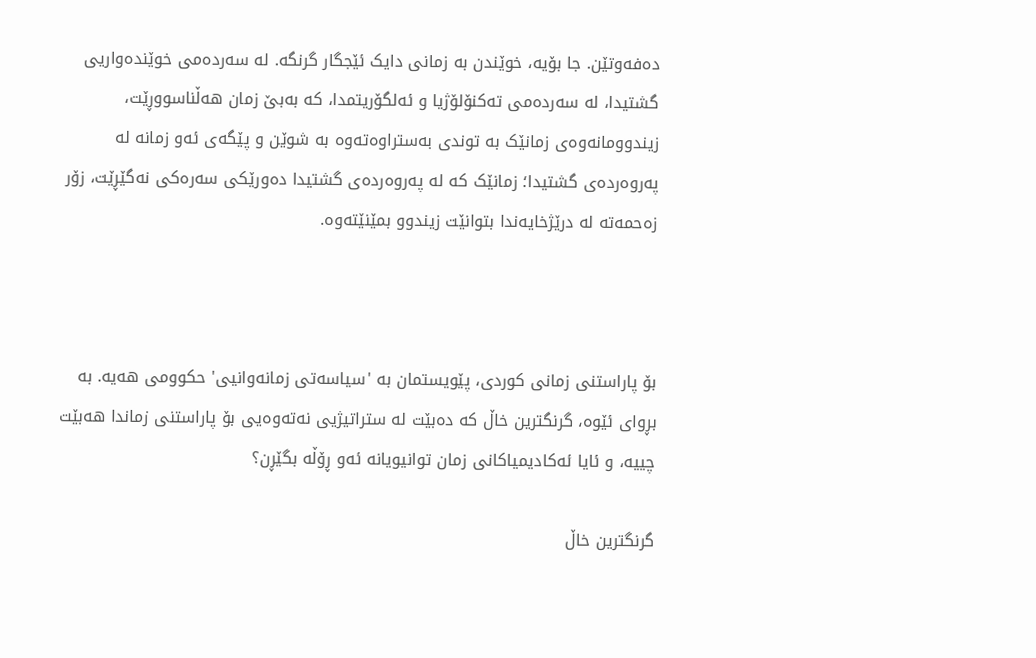دەفەوتێن. جا بۆیە، خوێندن بە زمانی دایک ئێجگار گرنگە. لە سەردەمی خوێندەواریی گشتیدا، لە سەردەمی تەکنۆلۆژیا و ئەلگۆریتمدا، کە بەبێ زمان هەڵناسووڕێت، زیندوومانەوەی زمانێک بە توندی بەستراوەتەوە بە شوێن و پێگەی ئەو زمانە لە پەروەردەی گشتیدا؛ زمانێک کە لە پەروەردەی گشتیدا دەورێکی سەرەکی نەگێڕێت، زۆر زەحمەتە لە درێژخایەندا بتوانێت زیندوو بمێنێتەوە.



بۆ پاراستنی زمانی کوردی، پێویستمان بە 'سیاسەتی زمانەوانیی' حکوومی هەیە. بە بڕوای ئێوە، گرنگترین خاڵ کە دەبێت لە ستراتیژیی نەتەوەیی بۆ پاراستنی زماندا هەبێت چییە، و ئایا ئەکادیمیاکانی زمان توانیویانە ئەو ڕۆڵە بگێڕن؟

گرنگترین خاڵ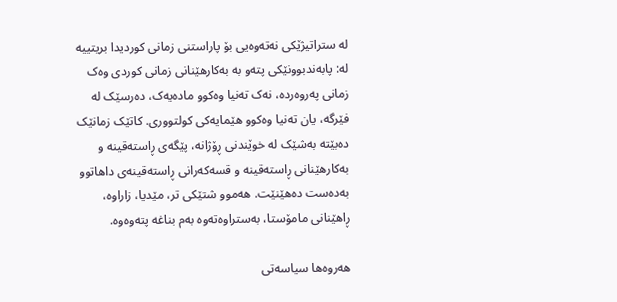لە ستراتیژێکی نەتەوەیی بۆ پاراستنی زمانی کوردیدا بریتییە لە: پابەندبوونێکی پتەو بە بەکارهێنانی زمانی کوردی وەک زمانی پەروەردە، نەک تەنیا وەکوو مادەیەک، دەرسێک لە فێرگە، یان تەنیا وەکوو هێمایەکی کولتووری. کاتێک زمانێک دەبێتە بەشێک لە خوێندنی ڕۆژانە، پێگەی ڕاستەقینە و بەکارهێنانی ڕاستەقینە و قسەکەرانی ڕاستەقینەی داهاتوو بەدەست دەهێنێت. هەموو شتێکی تر، مێدیا، زاراوە، ڕاهێنانی مامۆستا، بەستراوەتەوە بەم بناغە پتەوەوە.

هەروەها سیاسەتی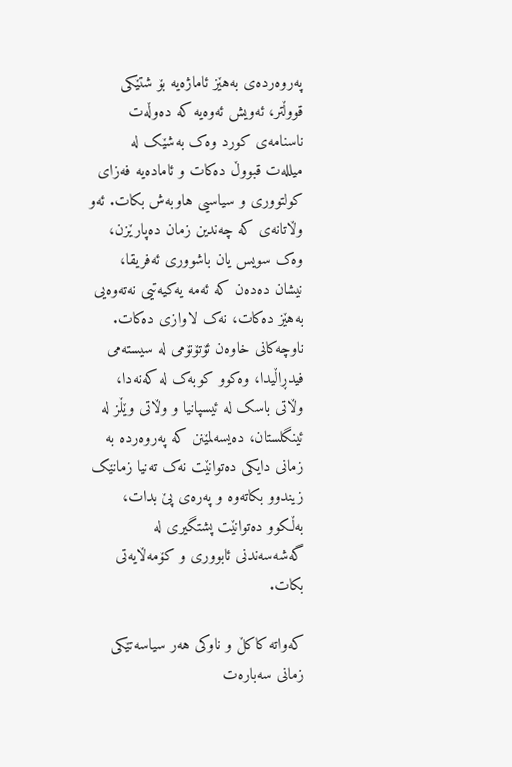پەروەردەی بەهێز ئاماژەیە بۆ شتێکی قووڵتر، ئەویش ئەوەیە کە دەوڵەت ناسنامەی کورد وەک بەشێک لە میللەت قبووڵ دەکات و ئامادەیە فەزای کولتووری و سیاسیی هاوبەش بکات. ئەو وڵاتانەی کە چەندین زمان دەپارێزن، وەک سویس یان باشووری ئەفریقا، نیشان دەدەن کە ئەمە یەکیەتیی نەتەوەیی بەهێز دەکات، نەک لاوازی دەکات. ناوچەکانی خاوەن ئۆتۆنۆمی لە سیستەمی فیدڕاڵیدا، وەکوو کوبەک لە کەنەدا، وڵاتی باسک لە ئیسپانیا و وڵاتی وێڵز لە ئینگلستان، دەیسەلمێنن کە پەروەردە بە زمانی دایکی دەتوانێت نەک تەنیا زمانێک زیندوو بکاتەوە و پەرەی پێ بدات، بەڵکوو دەتوانێت پشتگیری لە گەشەسەندنی ئابووری و کۆمەڵایەتی بکات.

کەواتە کاکڵ و ناوکی هەر سیاسەتێکی زمانی سەبارەت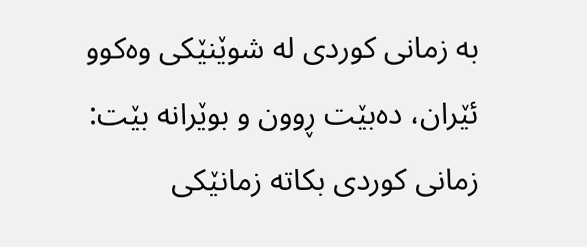بە زمانی کوردی لە شوێنێکی وەکوو ئێران، دەبێت ڕوون و بوێرانە بێت: زمانی کوردی بکاتە زمانێکی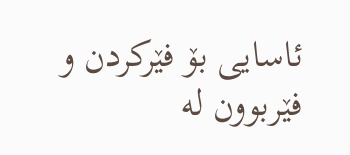ئاسایی بۆ فێرکردن و فێربوون لە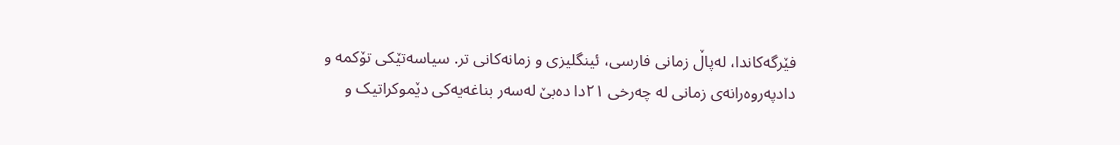فێرگەکاندا، لەپاڵ زمانی فارسی، ئینگلیزی و زمانەکانی تر. سیاسەتێکی تۆکمە و دادپەروەرانەی زمانی لە چەرخی ٢١دا دەبێ لەسەر بناغەیەکی دێموکراتیک و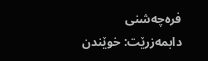فرەچەشنی دابمەزرێت: خوێندن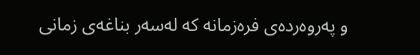و پەروەردەی فرەزمانە کە لەسەر بناغەی زمانی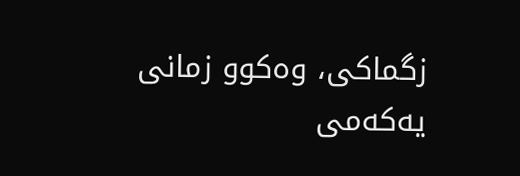زگماکی، وەکوو زمانی یەکەمی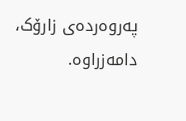پەروەردەی زارۆک، دامەزراوە.